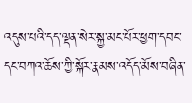འདུས་པའི་དད་ལྡན་སེར་སྐྱ་མང་པོར་ཕྱག་དབང་དང་བཀའ་ཆོས་ཀྱི་སྐོར་རྣམས་འདོད་མོས་བཞིན་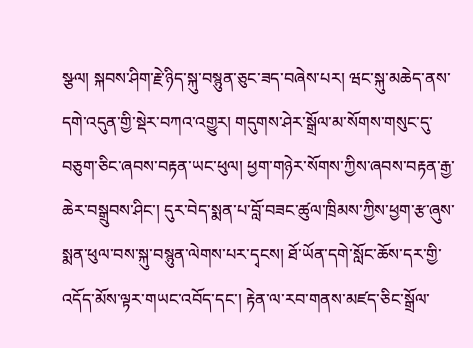སྩལ། སྐབས་ཤིག་རྗེ་ཉིད་སྐུ་བསྙུན་ཅུང་ཟད་བཞེས་པར། ཝང་སྐུ་མཆེད་ནས་དགེ་འདུན་གྱི་སྡེར་བཀའ་འགྱུར། གདུགས་ཤེར་སྒྲོལ་མ་སོགས་གསུང་དུ་བཅུག་ཅིང་ཞབས་བརྟན་ཡང་ཕུལ། ཕྱག་གཉེར་སོགས་ཀྱིས་ཞབས་བརྟན་རྒྱ་ཆེར་བསྒྲུབས་ཤིང་། དུར་བེད་སྨན་པ་བློ་བཟང་ཚུལ་ཁྲིམས་ཀྱིས་ཕྱག་རྩ་ཞུས་སྨན་ཕུལ་བས་སྐུ་བསྙུན་ལེགས་པར་དྭངས། ཐོ་ཡོན་དགེ་སློང་ཆོས་དར་གྱི་འདོད་མོས་ལྟར་གཡང་འབོད་དང་། རྟེན་ལ་རབ་གནས་མཛད་ཅིང་སྒྲོལ་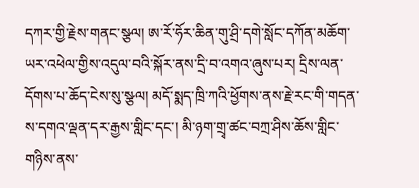དཀར་གྱི་རྗེས་གནང་སྩལ། ཨ་རོ་ཧོར་ཆིན་གུ་ཤྲི་དགེ་སློང་དཀོན་མཆོག་ཡར་འཕེལ་གྱིས་འདུལ་བའི་སྐོར་ནས་དྲི་བ་འགའ་ཞུས་པར། དྲིས་ལན་དོགས་པ་ཆོད་ངེས་སུ་སྩལ། མདོ་སྨད་ཁྲི་ཀའི་ཕྱོགས་ནས་རྗེ་རང་གི་གདན་ས་དགའ་ལྡན་དར་རྒྱས་གླིང་དང་། མི་ཉག་གྲྭ་ཚང་བཀྲ་ཤིས་ཆོས་གླིང་གཉིས་ནས་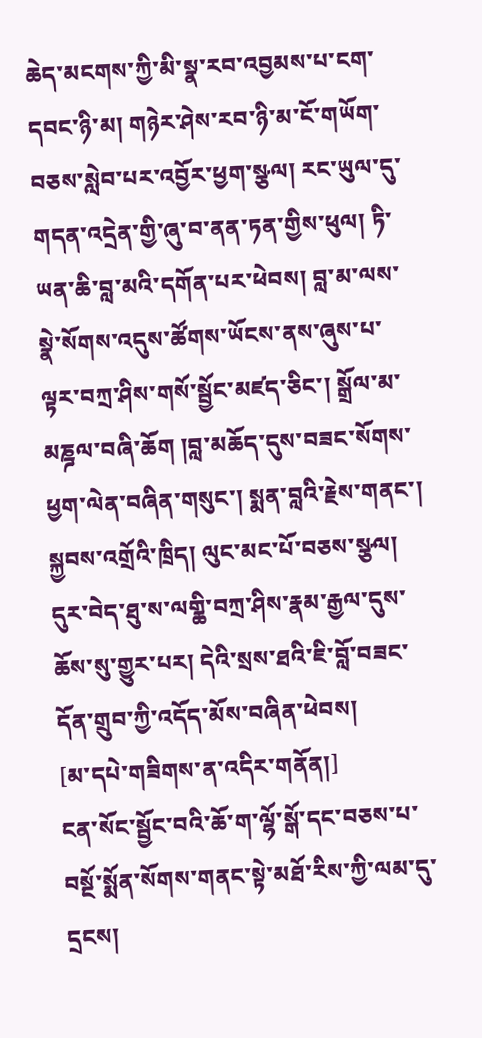ཆེད་མངགས་ཀྱི་མི་སྣ་རབ་འབྱམས་པ་ངག་དབང་ཉི་མ། གཉེར་ཤེས་རབ་ཉི་མ་ངོ་གཡོག་བཅས་སླེབ་པར་འབྱོར་ཕྱག་སྩལ། རང་ཡུལ་དུ་གདན་འདྲེན་གྱི་ཞུ་བ་ནན་ཏན་གྱིས་ཕུལ། ཏི་ཡན་ཆི་བླ་མའི་དགོན་པར་ཕེབས། བླ་མ་ལས་སྣེ་སོགས་འདུས་ཚོགས་ཡོངས་ནས་ཞུས་པ་ལྟར་བཀྲ་ཤིས་གསོ་སྦྱོང་མཛད་ཅིང་། སྒྲོལ་མ་མཎྜལ་བཞི་ཆོག །བླ་མཆོད་དུས་བཟང་སོགས་ཕྱག་ལེན་བཞིན་གསུང་། སྨན་བླའི་རྗེས་གནང་། སྐྱབས་འགྲོའི་ཁྲིད། ལུང་མང་པོ་བཅས་སྩལ། དུར་བེད་ཐུ་ས་ལགྖི་བཀྲ་ཤིས་རྣམ་རྒྱལ་དུས་ཆོས་སུ་གྱུར་པར། དེའི་སྲས་ཐའི་ཇི་བློ་བཟང་དོན་གྲུབ་ཀྱི་འདོད་མོས་བཞིན་ཕེབས།
[མ་དཔེ་གཟིགས་ན་འདིར་གནོན།]
ངན་སོང་སྦྱོང་བའི་ཆོ་ག་ལྷོ་སྒོ་དང་བཅས་པ་བསྔོ་སྨོན་སོགས་གནང་སྟེ་མཐོ་རིས་ཀྱི་ལམ་དུ་དྲངས།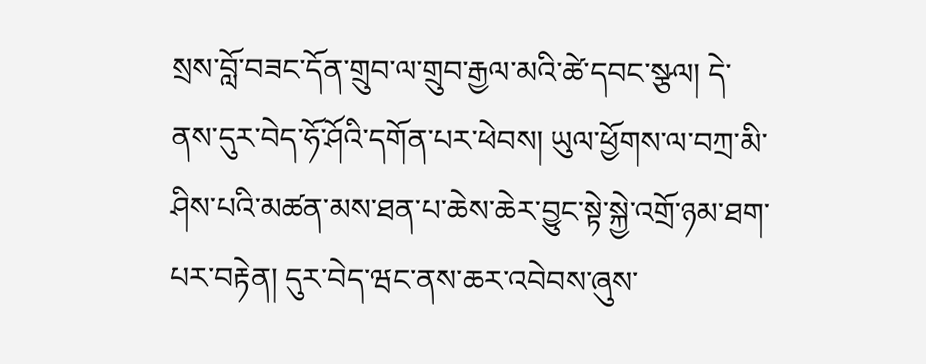སྲས་བློ་བཟང་དོན་གྲུབ་ལ་གྲུབ་རྒྱལ་མའི་ཚེ་དབང་སྩལ། དེ་ནས་དུར་བེད་ཧོ་ཤོའི་དགོན་པར་ཕེབས། ཡུལ་ཕྱོགས་ལ་བཀྲ་མི་ཤིས་པའི་མཚན་མས་ཐན་པ་ཆེས་ཆེར་བྱུང་སྟེ་སྐྱེ་འགྲོ་ཉམ་ཐག་པར་བརྟེན། དུར་བེད་ཝང་ནས་ཆར་འབེབས་ཞུས་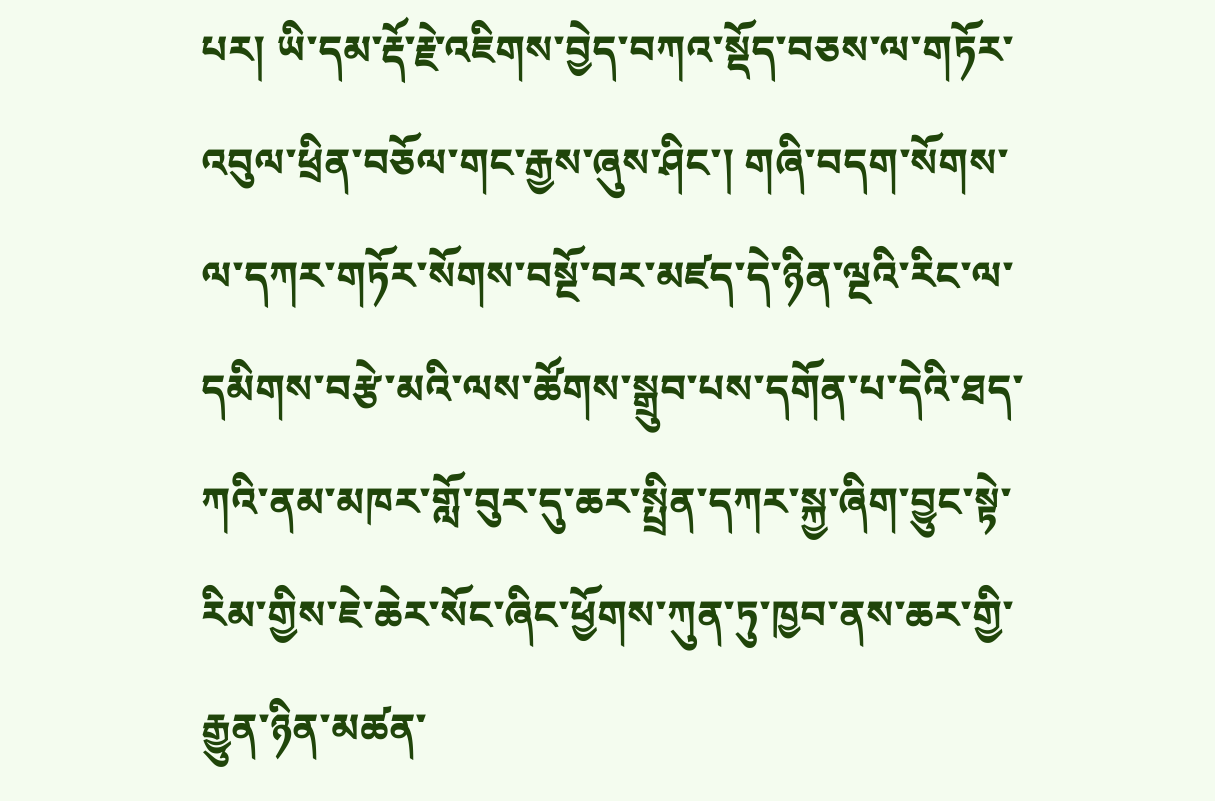པར། ཡི་དམ་རྡོ་རྗེ་འཇིགས་བྱེད་བཀའ་སྡོད་བཅས་ལ་གཏོར་འབུལ་ཕྲིན་བཅོལ་གང་རྒྱས་ཞུས་ཤིང་། གཞི་བདག་སོགས་ལ་དཀར་གཏོར་སོགས་བསྔོ་བར་མཛད་དེ་ཉིན་ལྔའི་རིང་ལ་དམིགས་བརྩེ་མའི་ལས་ཚོགས་སྒྲུབ་པས་དགོན་པ་དེའི་ཐད་ཀའི་ནམ་མཁར་གློ་བུར་དུ་ཆར་སྤྲིན་དཀར་སྐྱ་ཞིག་བྱུང་སྟེ་རིམ་གྱིས་ཇེ་ཆེར་སོང་ཞིང་ཕྱོགས་ཀུན་ཏུ་ཁྱབ་ནས་ཆར་གྱི་རྒྱུན་ཉིན་མཚན་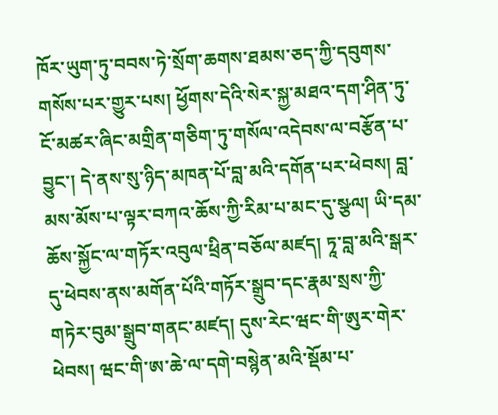ཁོར་ཡུག་ཏུ་བབས་ཏེ་སྲོག་ཆགས་ཐམས་ཅད་ཀྱི་དབུགས་གསོས་པར་གྱུར་པས། ཕྱོགས་དེའི་སེར་སྐྱ་མཐའ་དག་ཤིན་ཏུ་ངོ་མཚར་ཞིང་མགྲིན་གཅིག་ཏུ་གསོལ་འདེབས་ལ་བརྩོན་པ་བྱུང་། དེ་ནས་སུ་ཉིད་མཁན་པོ་བླ་མའི་དགོན་པར་ཕེབས། བླ་མས་མོས་པ་ལྟར་བཀའ་ཆོས་ཀྱི་རིམ་པ་མང་དུ་སྩལ། ཡི་དམ་ཆོས་སྐྱོང་ལ་གཏོར་འབུལ་ཕྲིན་བཅོལ་མཛད། ཏཱ་བླ་མའི་སྒར་དུ་ཕེབས་ནས་མགོན་པོའི་གཏོར་སྒྲུབ་དང་རྣམ་སྲས་ཀྱི་གཏེར་བུམ་སྒྲུབ་གནང་མཛད། དུས་རེང་ཝང་གི་ཨུར་གེར་ཕེབས། ཝང་གི་ཨ་ཆེ་ལ་དགེ་བསྙེན་མའི་སྡོམ་པ་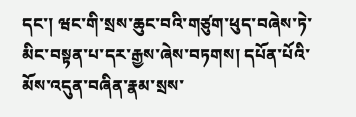དང་། ཝང་གི་སྲས་ཆུང་བའི་གཙུག་ཕུད་བཞེས་ཏེ་མིང་བསྟན་པ་དར་རྒྱས་ཞེས་བཏགས། དཔོན་པོའི་མོས་འདུན་བཞིན་རྣམ་སྲས་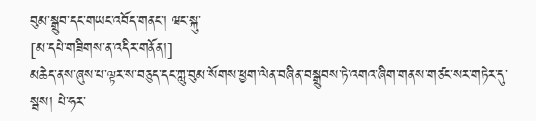བུམ་སྒྲུབ་དང་གཡང་འབོད་གནང་། ཝང་སྐུ་
[མ་དཔེ་གཟིགས་ན་འདིར་གནོན།]
མཆེད་ནས་ཞུས་པ་ལྟར་ས་བཅུད་དང་ཀླུ་བུམ་སོགས་ཕྱག་ལེན་བཞིན་བསྒྲུབས་ཏེ་འགའ་ཞིག་གནས་གཙང་སར་གཏེར་དུ་སྦས། པེ་ཧར་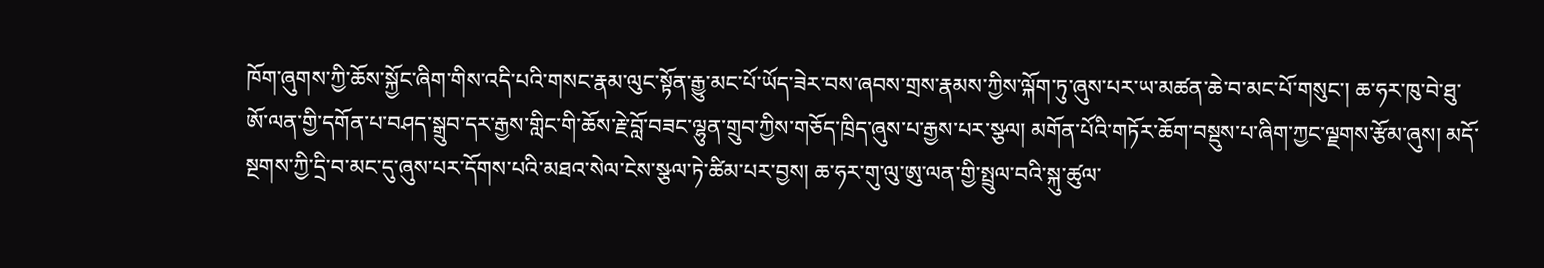ཁོག་ཞུགས་ཀྱི་ཆོས་སྐྱོང་ཞིག་གིས་འདི་པའི་གསང་རྣམ་ལུང་སྟོན་རྒྱུ་མང་པོ་ཡོད་ཟེར་བས་ཞབས་གྲས་རྣམས་ཀྱིས་ལྐོག་ཏུ་ཞུས་པར་ཡ་མཚན་ཆེ་བ་མང་པོ་གསུང་། ཆ་ཧར་ཁུ་བེ་ཐུ་ཨོ་ལན་གྱི་དགོན་པ་བཤད་སྒྲུབ་དར་རྒྱས་གླིང་གི་ཆོས་རྗེ་བློ་བཟང་ལྷུན་གྲུབ་ཀྱིས་གཅོད་ཁྲིད་ཞུས་པ་རྒྱས་པར་སྩལ། མགོན་པོའི་གཏོར་ཆོག་བསྡུས་པ་ཞིག་ཀྱང་ལྗགས་རྩོམ་ཞུས། མདོ་སྔགས་ཀྱི་དྲི་བ་མང་དུ་ཞུས་པར་དོགས་པའི་མཐའ་སེལ་ངེས་སྩལ་ཏེ་ཚིམ་པར་བྱས། ཆ་ཧར་གུ་ལུ་ཨུ་ལན་གྱི་སྤྲུལ་བའི་སྐུ་ཚུལ་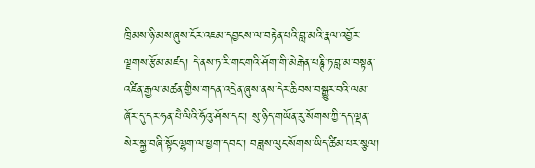ཁྲིམས་ཉི་མས་ཞུས་ངོར་འཇམ་དབྱངས་ལ་བརྟེན་པའི་བླ་མའི་རྣལ་འབྱོར་ལྗགས་རྩོམ་མཛད། དེ་ནས་ཏ་རི་གང་གའི་ཤོག་གི་མེརྒེན་པཎྚི་ཏ་བླ་མ་བསྟན་འཛིན་རྒྱལ་མཚན་གྱིས་གདན་འདྲེན་ཞུས་ནས་དེར་ཆིབས་བསྒྱུར་བའི་ལམ་ཞོར་དུ་དར་ཧན་པཻ་ལིའི་ཧོའུ་ཤོས་དང་། སུ་ཉིད་གཡོན་རུ་སོགས་ཀྱི་དད་ལྡན་སེར་སྐྱ་བཞི་སྟོང་ལྷག་ལ་ཕྱག་དབང་། བཟླས་ལུང་སོགས་ཡིད་ཚིམ་པར་སྩལ།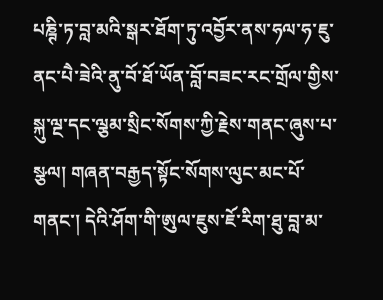པཎྚི་ཏ་བླ་མའི་སྒར་ཐོག་ཏུ་འབྱོར་ནས་ཧལ་ཧ་ཇུ་ནང་པཻ་ཟེའི་ནུ་བོ་ཐོ་ཡོན་བློ་བཟང་རང་གྲོལ་གྱིས་སྐུ་ལྔ་དང་ལྕམ་སྲིང་སོགས་ཀྱི་རྗེས་གནང་ཞུས་པ་སྩལ། གཞན་བརྒྱད་སྟོང་སོགས་ལུང་མང་པོ་གནང་། དེའི་ཤོག་གི་ཨུལ་ཇུས་ཇོ་རིག་ཐུ་བླ་མ་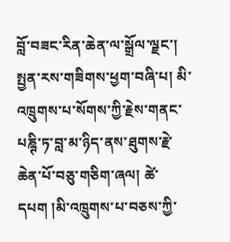བློ་བཟང་རིན་ཆེན་ལ་སྒྲོལ་ལྗང་། སྤྱན་རས་གཟིགས་ཕྱག་བཞི་པ། མི་འཁྲུགས་པ་སོགས་ཀྱི་རྗེས་གནང་པཎྚི་ཏ་བླ་མ་ཉིད་ནས་ཐུགས་རྗེ་ཆེན་པོ་བཅུ་གཅིག་ཞལ། ཚེ་དཔག །མི་འཁྲུགས་པ་བཅས་ཀྱི་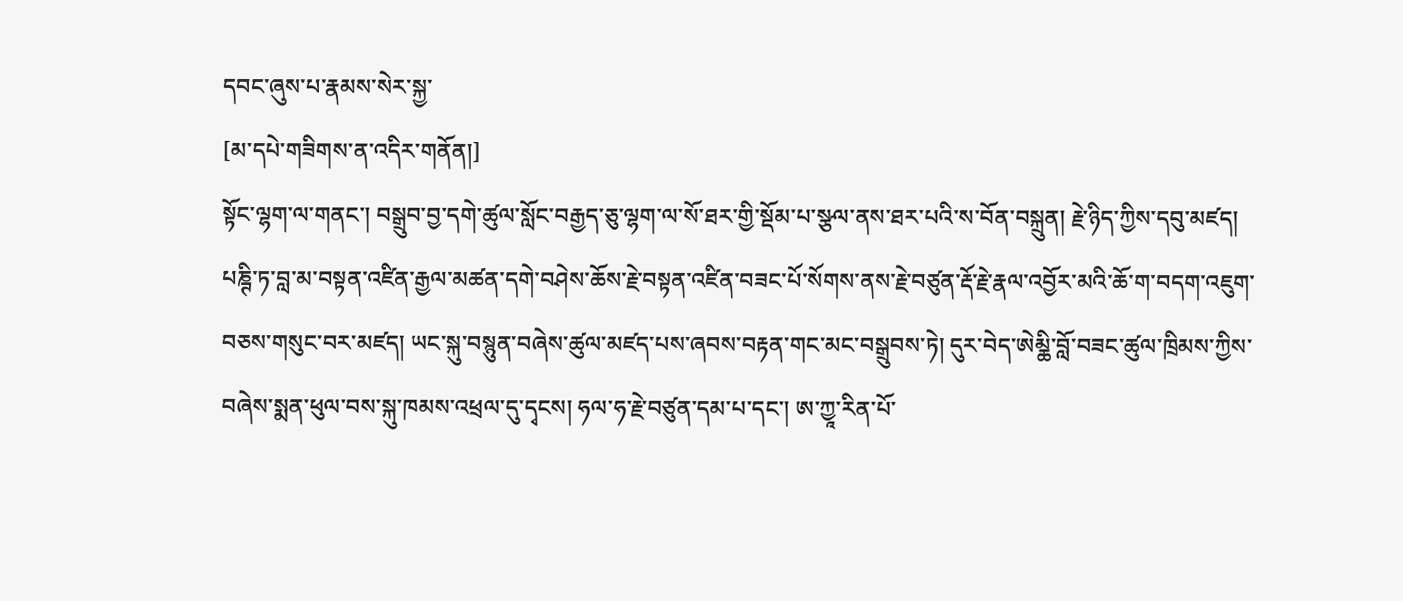དབང་ཞུས་པ་རྣམས་སེར་སྐྱ་
[མ་དཔེ་གཟིགས་ན་འདིར་གནོན།]
སྟོང་ལྷག་ལ་གནང་། བསྒྲུབ་བྱ་དགེ་ཚུལ་སློང་བརྒྱད་ཅུ་ལྷག་ལ་སོ་ཐར་གྱི་སྡོམ་པ་སྩལ་ནས་ཐར་པའི་ས་བོན་བསྐྲུན། རྗེ་ཉིད་ཀྱིས་དབུ་མཛད། པཎྚི་ཏ་བླ་མ་བསྟན་འཛིན་རྒྱལ་མཚན་དགེ་བཤེས་ཆོས་རྗེ་བསྟན་འཛིན་བཟང་པོ་སོགས་ནས་རྗེ་བཙུན་རྡོ་རྗེ་རྣལ་འབྱོར་མའི་ཆོ་ག་བདག་འཇུག་བཅས་གསུང་བར་མཛད། ཡང་སྐུ་བསྙུན་བཞེས་ཚུལ་མཛད་པས་ཞབས་བརྟན་གང་མང་བསྒྲུབས་ཏེ། དུར་བེད་ཨེམྖི་བློ་བཟང་ཚུལ་ཁྲིམས་ཀྱིས་བཞེས་སྨན་ཕུལ་བས་སྐུ་ཁམས་འཕྲལ་དུ་དྭངས། ཧལ་ཧ་རྗེ་བཙུན་དམ་པ་དང་། ཨ་ཀྱཱ་རིན་པོ་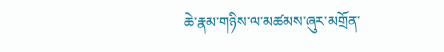ཆེ་རྣམ་གཉིས་ལ་མཚམས་ཞུར་མགྲོན་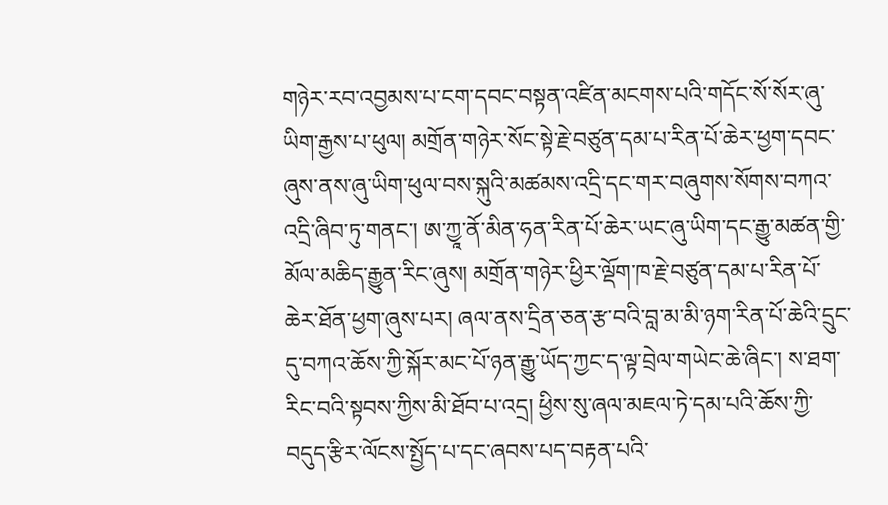གཉེར་རབ་འབྱམས་པ་ངག་དབང་བསྟན་འཛིན་མངགས་པའི་གདོང་སོ་སོར་ཞུ་ཡིག་རྒྱས་པ་ཕུལ། མགྲོན་གཉེར་སོང་སྟེ་རྗེ་བཙུན་དམ་པ་རིན་པོ་ཆེར་ཕྱག་དབང་ཞུས་ནས་ཞུ་ཡིག་ཕུལ་བས་སྐུའི་མཚམས་འདྲི་དང་གར་བཞུགས་སོགས་བཀའ་འདྲི་ཞིབ་ཏུ་གནང་། ཨ་ཀྱཱ་ནོ་མིན་ཧན་རིན་པོ་ཆེར་ཡང་ཞུ་ཡིག་དང་རྒྱུ་མཚན་གྱི་མོལ་མཆིད་རྒྱུན་རིང་ཞུས། མགྲོན་གཉེར་ཕྱིར་ལྡོག་ཁ་རྗེ་བཙུན་དམ་པ་རིན་པོ་ཆེར་ཐོན་ཕྱག་ཞུས་པར། ཞལ་ནས་དྲིན་ཅན་རྩ་བའི་བླ་མ་མི་ཉག་རིན་པོ་ཆེའི་དྲུང་དུ་བཀའ་ཆོས་ཀྱི་སྐོར་མང་པོ་ཉན་རྒྱུ་ཡོད་ཀྱང་ད་ལྟ་བྲེལ་གཡེང་ཆེ་ཞིང་། ས་ཐག་རིང་བའི་སྟབས་ཀྱིས་མི་ཐོབ་པ་འདྲ། ཕྱིས་སུ་ཞལ་མཇལ་ཏེ་དམ་པའི་ཆོས་ཀྱི་བདུད་རྩིར་ལོངས་སྤྱོད་པ་དང་ཞབས་པད་བརྟན་པའི་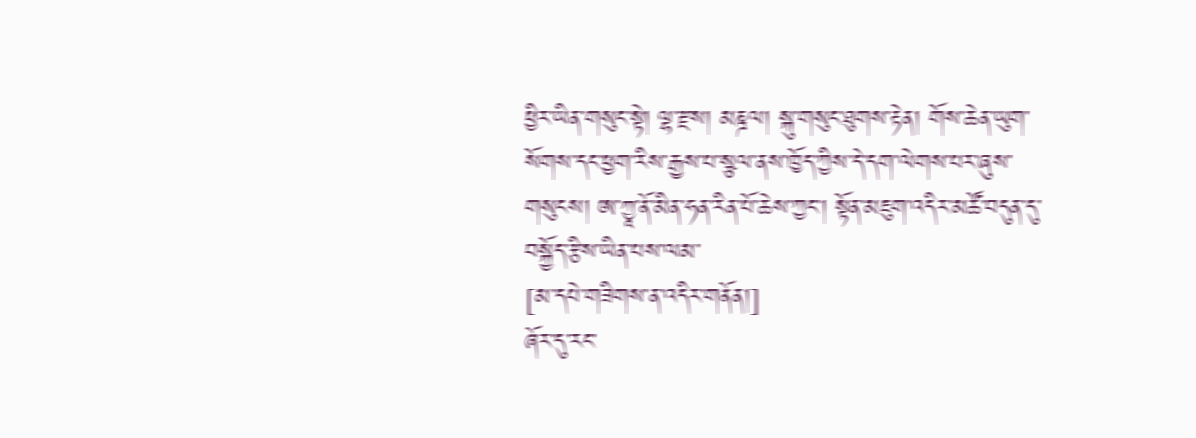ཕྱིར་ཡིན་གསུང་སྟེ། ལྷ་རྫས། མཎྜལ། སྐུ་གསུང་ཐུགས་རྟེན། གོས་ཆེན་ཡུག་སོགས་དང་ཕྱག་རིས་རྒྱས་པ་སྩལ་ནས་ཁྱོད་ཀྱིས་དེ་དག་ལེགས་པར་ཞུས་གསུངས། ཨ་ཀྱཱ་ནོ་མིན་ཧན་རིན་པོ་ཆེས་ཀྱང་། སྟོན་མཇུག་འདིར་མཚོ་བདུན་དུ་བསྐྱོད་རྩིས་ཡིན་པས་ལམ་
[མ་དཔེ་གཟིགས་ན་འདིར་གནོན།]
ཞོར་དུ་རང་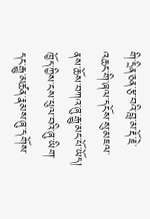གི་དྲིན་ཅན་རྩ་བའི་བླ་མ་རྡོ་རྗེ་འཆང་གི་ཞལ་དངོས་སུ་མཇལ་ནས་ཆོས་བཀའ་ཞུ་རྒྱུ་མང་པོ་ཡོད། ཁྱོད་ཀྱིས་ངས་ཕུལ་བའི་ཞུ་ཡིག་དང་རྒྱུ་མཚན་རྣམས་ཞུ་དགོས་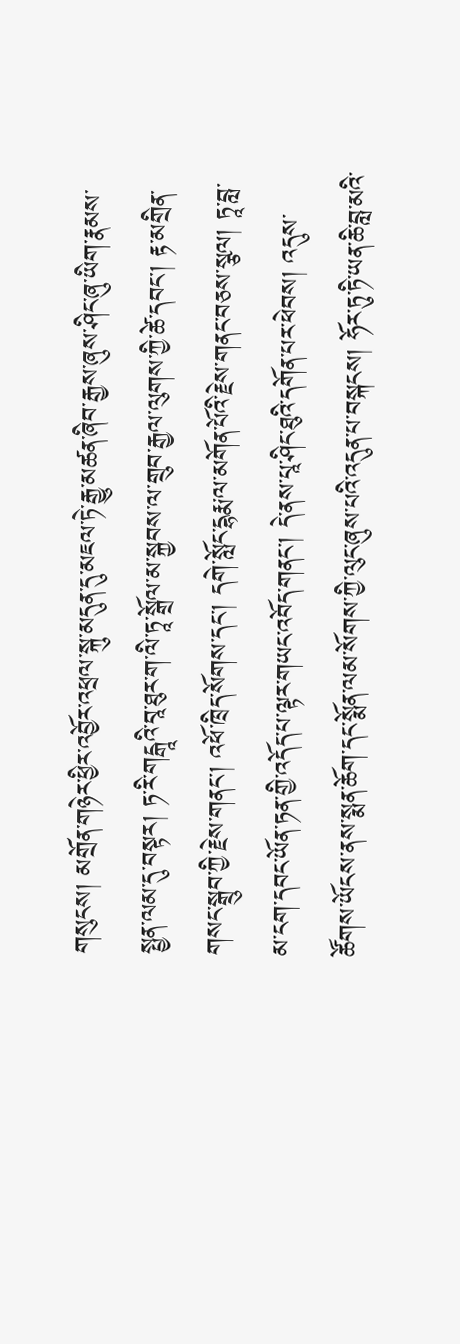གསུངས། མགྲོན་གཉེར་ཕྱིར་འབྱོར་འཕྲལ་སྐུ་མདུན་དུ་མཇལ་ཏེ་རྒྱུ་མཚན་ཞིབ་རྒྱས་ཞུས་ཤིང་ཞུ་ཡིག་རྣམས་སྤྱན་ལམ་དུ་བསྟར། ཏ་རི་གངྒཱའི་བཱ་ཐུར་ག་ལི་ཏཱ་སྒྲོལ་མ་སྐྱབས་ལ་གྲུབ་རྒྱལ་ལུགས་ཀྱི་ཚེ་དབང་། རྟ་མགྲིན་གསང་སྒྲུབ་ཀྱི་རྗེས་གནང་། འཕོ་ཁྲིད་སོགས་དང་། དགེ་སློང་དྷརྨ་ལ་མགོན་པོའི་རྗེས་གནང་བཅས་སྩལ། ཏཱ་བླ་མ་ངག་དབང་ཡོན་ཏན་གྱི་འདོད་པ་ལྟར་གཡང་འབོད་གནང་། དེ་ནས་པཱ་ཤིང་ཐུའི་དགོན་པར་ཕེབས། འདུས་ཚོགས་ཡོངས་ནས་སྨན་ཆོག་དང་སྨོན་ལམ་སོགས་ཀྱི་ལུང་ཞུས་པའི་འདུན་པ་བསྐངས། ཧོར་ཏུ་ཏི་ཡན་ཆི་བླ་མའི་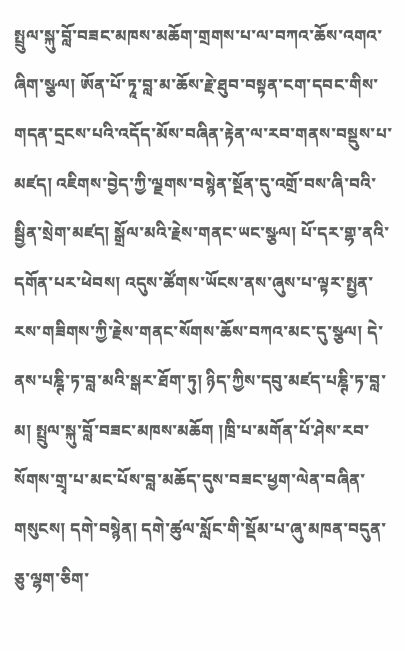སྤྲུལ་སྐུ་བློ་བཟང་མཁས་མཆོག་གྲགས་པ་ལ་བཀའ་ཆོས་འགའ་ཞིག་སྩལ། ཨོན་པོ་ཏཱ་བླ་མ་ཆོས་རྗེ་ཐུབ་བསྟན་ངག་དབང་གིས་གདན་དྲངས་པའི་འདོད་མོས་བཞིན་རྟེན་ལ་རབ་གནས་བསྡུས་པ་མཛད། འཇིགས་བྱེད་ཀྱི་ལྗགས་བསྙེན་སྔོན་དུ་འགྲོ་བས་ཞི་བའི་སྦྱིན་སྲེག་མཛད། སྒྲོལ་མའི་རྗེས་གནང་ཡང་སྩལ། པོ་དར་གྷ་ནའི་དགོན་པར་ཕེབས། འདུས་ཚོགས་ཡོངས་ནས་ཞུས་པ་ལྟར་སྤྱན་རས་གཟིགས་ཀྱི་རྗེས་གནང་སོགས་ཆོས་བཀའ་མང་དུ་སྩལ། དེ་ནས་པཎྚི་ཏ་བླ་མའི་སྒར་ཐོག་ཏུ། ཉིད་ཀྱིས་དབུ་མཛད་པཎྚི་ཏ་བླ་མ། སྤྲུལ་སྐུ་བློ་བཟང་མཁས་མཆོག །ཁྲི་པ་མགོན་པོ་ཤེས་རབ་སོགས་གྲྭ་པ་མང་པོས་བླ་མཆོད་དུས་བཟང་ཕྱག་ལེན་བཞིན་གསུངས། དགེ་བསྙེན། དགེ་ཚུལ་སློང་གི་སྡོམ་པ་ཞུ་མཁན་བདུན་ཅུ་ལྷག་ཅིག་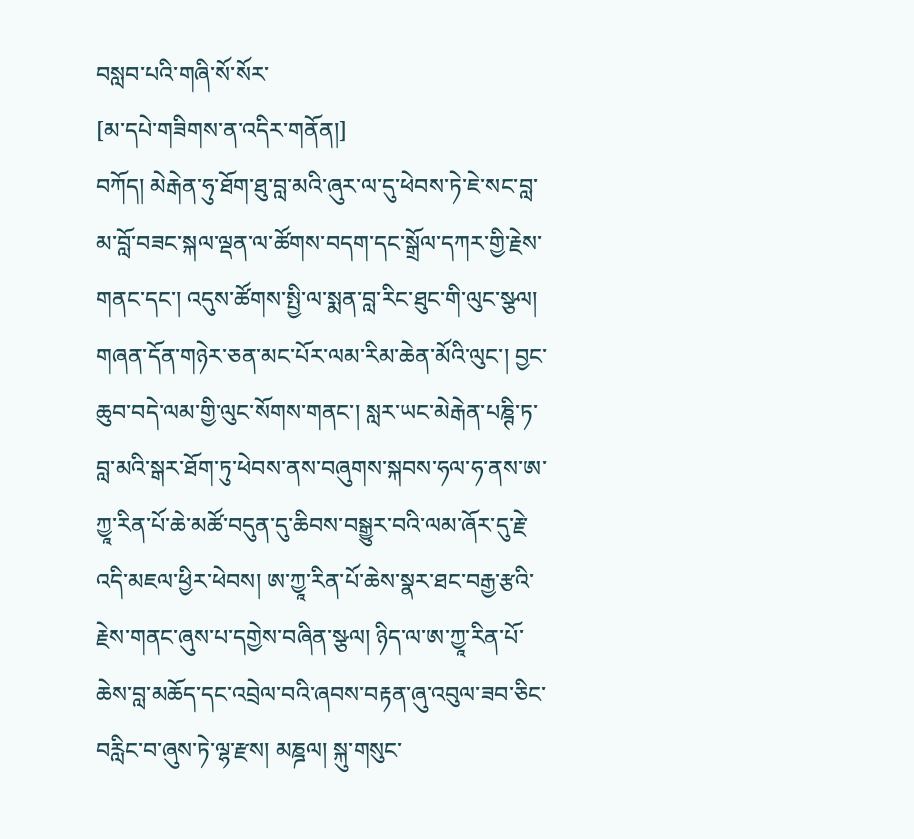བསླབ་པའི་གཞི་སོ་སོར་
[མ་དཔེ་གཟིགས་ན་འདིར་གནོན།]
བཀོད། མེརྒེན་ཧུ་ཐོག་ཐུ་བླ་མའི་ཞུར་ལ་དུ་ཕེབས་ཏེ་ཇེ་སང་བླ་མ་བློ་བཟང་སྐལ་ལྡན་ལ་ཚོགས་བདག་དང་སྒྲོལ་དཀར་གྱི་རྗེས་གནང་དང་། འདུས་ཚོགས་སྤྱི་ལ་སྨན་བླ་རིང་ཐུང་གི་ལུང་སྩལ། གཞན་དོན་གཉེར་ཅན་མང་པོར་ལམ་རིམ་ཆེན་མོའི་ལུང་། བྱང་ཆུབ་བདེ་ལམ་གྱི་ལུང་སོགས་གནང་། སླར་ཡང་མེརྒེན་པཎྚི་ཏ་བླ་མའི་སྒར་ཐོག་ཏུ་ཕེབས་ནས་བཞུགས་སྐབས་ཧལ་ཧ་ནས་ཨ་ཀྱཱ་རིན་པོ་ཆེ་མཚོ་བདུན་དུ་ཆིབས་བསྒྱུར་བའི་ལམ་ཞོར་དུ་རྗེ་འདི་མཇལ་ཕྱིར་ཕེབས། ཨ་ཀྱཱ་རིན་པོ་ཆེས་སྣར་ཐང་བརྒྱ་རྩའི་རྗེས་གནང་ཞུས་པ་དགྱེས་བཞིན་སྩལ། ཉིད་ལ་ཨ་ཀྱཱ་རིན་པོ་ཆེས་བླ་མཆོད་དང་འབྲེལ་བའི་ཞབས་བརྟན་ཞུ་འབུལ་ཟབ་ཅིང་བརླིང་བ་ཞུས་ཏེ་ལྷ་རྫས། མཎྜལ། སྐུ་གསུང་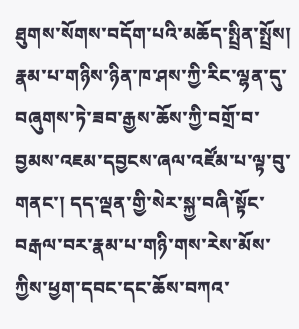ཐུགས་སོགས་བདོག་པའི་མཆོད་སྤྲིན་སྤྲོས། རྣམ་པ་གཉིས་ཉིན་ཁ་ཤས་ཀྱི་རིང་ལྷན་དུ་བཞུགས་ཏེ་ཟབ་རྒྱས་ཆོས་ཀྱི་བགྲོ་བ་བྱམས་འཇམ་དབྱངས་ཞལ་འཛོམ་པ་ལྟ་བུ་གནང་། དད་ལྡན་གྱི་སེར་སྐྱ་བཞི་སྟོང་བརྒལ་བར་རྣམ་པ་གཉི་གས་རེས་མོས་ཀྱིས་ཕྱག་དབང་དང་ཆོས་བཀའ་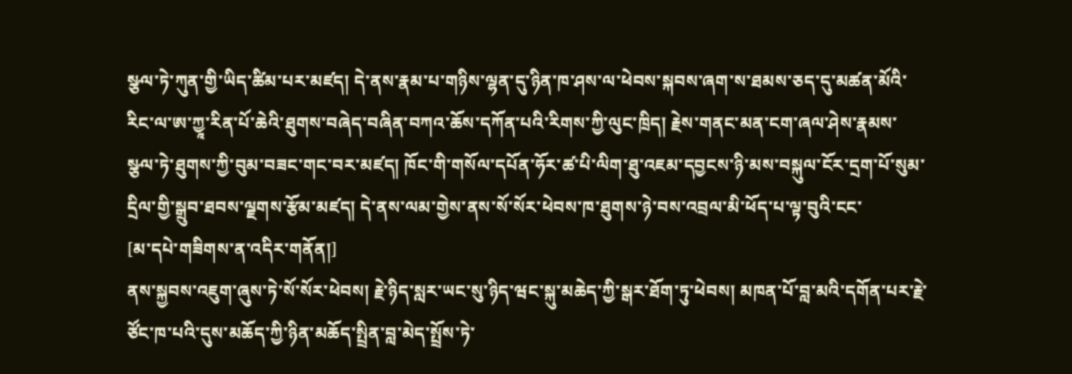སྩལ་ཏེ་ཀུན་གྱི་ཡིད་ཚིམ་པར་མཛད། དེ་ནས་རྣམ་པ་གཉིས་ལྷན་དུ་ཉིན་ཁ་ཤས་ལ་ཕེབས་སྐབས་ཞག་ས་ཐམས་ཅད་དུ་མཚན་མོའི་རིང་ལ་ཨ་ཀྱཱ་རིན་པོ་ཆེའི་ཐུགས་བཞེད་བཞིན་བཀའ་ཆོས་དཀོན་པའི་རིགས་ཀྱི་ལུང་ཁྲིད། རྗེས་གནང་མན་ངག་ཞལ་ཤེས་རྣམས་སྩལ་ཏེ་ཐུགས་ཀྱི་བུམ་བཟང་གང་བར་མཛད། ཁོང་གི་གསོལ་དཔོན་ཧོར་ཚ་པི་ལིག་ཐུ་འཇམ་དབྱངས་ཉི་མས་བསྐུལ་ངོར་དྲག་པོ་སུམ་དྲིལ་གྱི་སྒྲུབ་ཐབས་ལྗགས་རྩོམ་མཛད། དེ་ནས་ལམ་གྱེས་ནས་སོ་སོར་ཕེབས་ཁ་ཐུགས་ཉེ་བས་འབྲལ་མི་ཕོད་པ་ལྟ་བུའི་ངང་
[མ་དཔེ་གཟིགས་ན་འདིར་གནོན།]
ནས་སྐྱབས་འཇུག་ཞུས་ཏེ་སོ་སོར་ཕེབས། རྗེ་ཉིད་སླར་ཡང་སུ་ཉིད་ཝང་སྐུ་མཆེད་ཀྱི་སྒར་ཐོག་ཏུ་ཕེབས། མཁན་པོ་བླ་མའི་དགོན་པར་རྗེ་ཙོང་ཁ་པའི་དུས་མཆོད་ཀྱི་ཉིན་མཆོད་སྤྲིན་བླ་མེད་སྤྲོས་ཏེ་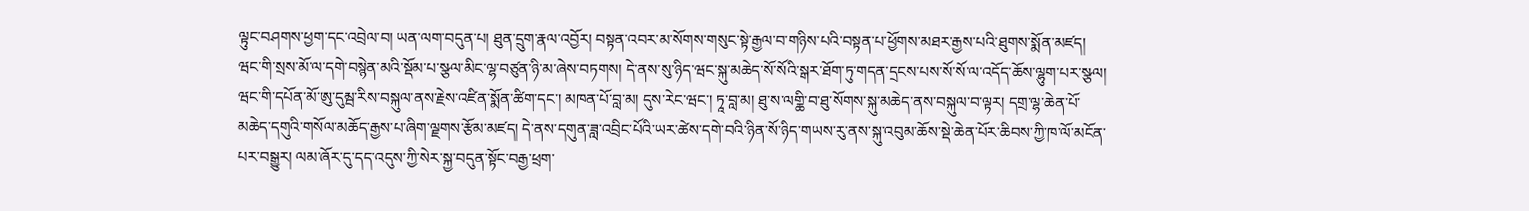ལྟུང་བཤགས་ཕྱག་དང་འབྲེལ་བ། ཡན་ལག་བདུན་པ། ཐུན་དྲུག་རྣལ་འབྱོར། བསྟན་འབར་མ་སོགས་གསུང་སྟེ་རྒྱལ་བ་གཉིས་པའི་བསྟན་པ་ཕྱོགས་མཐར་རྒྱས་པའི་ཐུགས་སྨོན་མཛད། ཝང་གི་སྲས་མོ་ལ་དགེ་བསྙེན་མའི་སྡོམ་པ་སྩལ་མིང་ལྷ་བཙུན་ཉི་མ་ཞེས་བཏགས། དེ་ནས་སུ་ཉིད་ཝང་སྐུ་མཆེད་སོ་སོའི་སྒར་ཐོག་ཏུ་གདན་དྲངས་པས་སོ་སོ་ལ་འདོད་ཆོས་ལྷུག་པར་སྩལ། ཝང་གི་དཔོན་མོ་ཨུ་དུམྦ་རིས་བསྐུལ་ནས་རྗེས་འཛིན་སྨོན་ཚིག་དང་། མཁན་པོ་བླ་མ། དུས་རེང་ཝང་། ཏཱ་བླ་མ། ཐུ་ས་ལགྖི་བ་ཐུ་སོགས་སྐུ་མཆེད་ནས་བསྐུལ་བ་ལྟར། དགྲ་ལྷ་ཆེན་པོ་མཆེད་དགུའི་གསོལ་མཆོད་རྒྱས་པ་ཞིག་ལྗགས་རྩོམ་མཛད། དེ་ནས་དགུན་ཟླ་འབྲིང་པོའི་ཡར་ཚེས་དགེ་བའི་ཉིན་སོ་ཉིད་གཡས་རུ་ནས་སྐུ་འབུམ་ཆོས་སྡེ་ཆེན་པོར་ཆིབས་ཀྱི་ཁ་ལོ་མངོན་པར་བསྒྱུར། ལམ་ཞོར་དུ་དད་འདུས་ཀྱི་སེར་སྐྱ་བདུན་སྟོང་བརྒྱ་ཕྲག་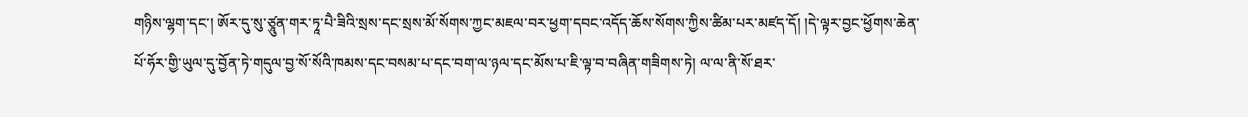གཉིས་ལྷག་དང་། ཨོར་དུ་སུ་ཙཱུན་གར་ཏཱ་པཻ་ཟིའི་སྲས་དང་སྲས་མོ་སོགས་ཀྱང་མཇལ་བར་ཕྱག་དབང་འདོད་ཆོས་སོགས་ཀྱིས་ཚིམ་པར་མཛད་དོ། །དེ་ལྟར་བྱང་ཕྱོགས་ཆེན་པོ་ཧོར་གྱི་ཡུལ་དུ་བྱོན་ཏེ་གདུལ་བྱ་སོ་སོའི་ཁམས་དང་བསམ་པ་དང་བག་ལ་ཉལ་དང་མོས་པ་ཇི་ལྟ་བ་བཞིན་གཟིགས་ཏེ། ལ་ལ་ནི་སོ་ཐར་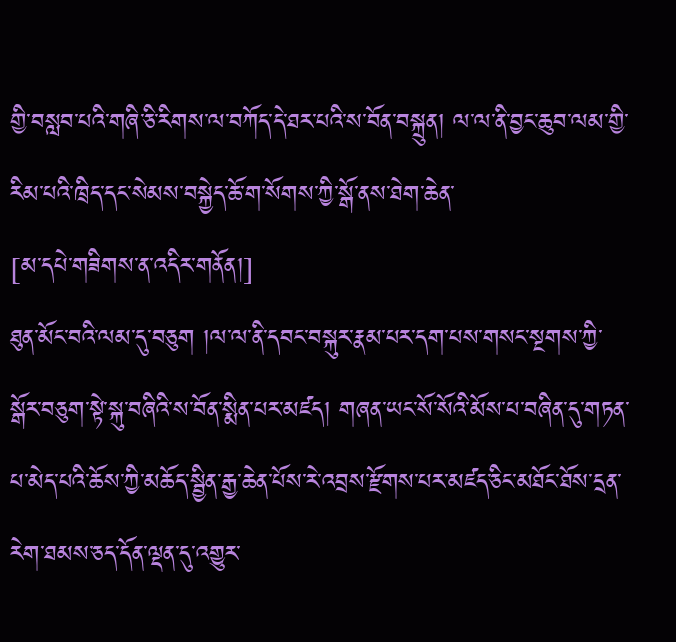གྱི་བསླབ་པའི་གཞི་ཅི་རིགས་ལ་བཀོད་དེ་ཐར་པའི་ས་བོན་བསྐྲུན། ལ་ལ་ནི་བྱང་ཆུབ་ལམ་གྱི་རིམ་པའི་ཁྲིད་དང་སེམས་བསྐྱེད་ཆོ་ག་སོགས་ཀྱི་སྒོ་ནས་ཐེག་ཆེན་
[མ་དཔེ་གཟིགས་ན་འདིར་གནོན།]
ཐུན་མོང་བའི་ལམ་དུ་བཅུག །ལ་ལ་ནི་དབང་བསྐུར་རྣམ་པར་དག་པས་གསང་སྔགས་ཀྱི་སྒོར་བཅུག་སྟེ་སྐུ་བཞིའི་ས་བོན་སྨིན་པར་མཛད། གཞན་ཡང་སོ་སོའི་མོས་པ་བཞིན་དུ་གཏན་པ་མེད་པའི་ཆོས་ཀྱི་མཆོད་སྦྱིན་རྒྱ་ཆེན་པོས་རེ་འབྲས་རྫོགས་པར་མཛད་ཅིང་མཐོང་ཐོས་དྲན་རེག་ཐམས་ཅད་དོན་ལྡན་དུ་འགྱུར་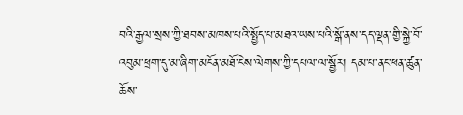བའི་རྒྱལ་སྲས་ཀྱི་ཐབས་མཁས་པའི་སྤྱོད་པ་མཐའ་ཡས་པའི་སྒོ་ནས་དད་ལྡན་གྱི་སྐྱེ་བོ་འབུམ་ཕྲག་དུ་མ་ཞིག་མངོན་མཐོ་ངེས་ལེགས་ཀྱི་དཔལ་ལ་སྦྱོར། དམ་པ་ནང་ཕན་ཚུན་ཆོས་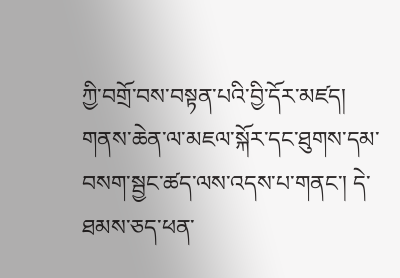ཀྱི་བགྲོ་བས་བསྟན་པའི་བྱི་དོར་མཛད། གནས་ཆེན་ལ་མཇལ་སྐོར་དང་ཐུགས་དམ་བསག་སྦྱང་ཚད་ལས་འདས་པ་གནང་། དེ་ཐམས་ཅད་ཕན་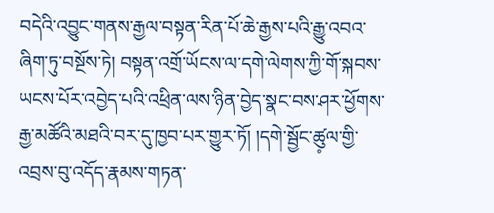བདེའི་འབྱུང་གནས་རྒྱལ་བསྟན་རིན་པོ་ཆེ་རྒྱས་པའི་རྒྱུ་འབའ་ཞིག་ཏུ་བསྔོས་ཏེ། བསྟན་འགྲོ་ཡོངས་ལ་དགེ་ལེགས་ཀྱི་གོ་སྐབས་ཡངས་པོར་འབྱེད་པའི་འཕྲིན་ལས་ཉིན་བྱེད་སྣང་བས་ཤར་ཕྱོགས་རྒྱ་མཚོའི་མཐའི་བར་དུ་ཁྱབ་པར་གྱུར་ཏོ། །དགེ་སྦྱོང་ཚུ༷ལ་གྱི་འབྲས་བུ་འདོད་རྣམས་གཏན་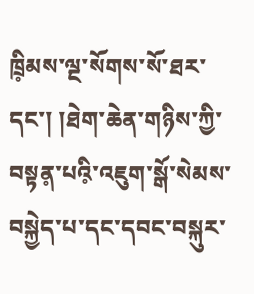ཁྲི༷མས་ལྔ་སོགས་སོ་ཐར་དང་། །ཐེག་ཆེན་གཉིས་ཀྱི་བསྟན༷་པའི༷་འཇུག་སྒོ་སེམས་བསྐྱེད་པ་དང་དབང་བསྐུར་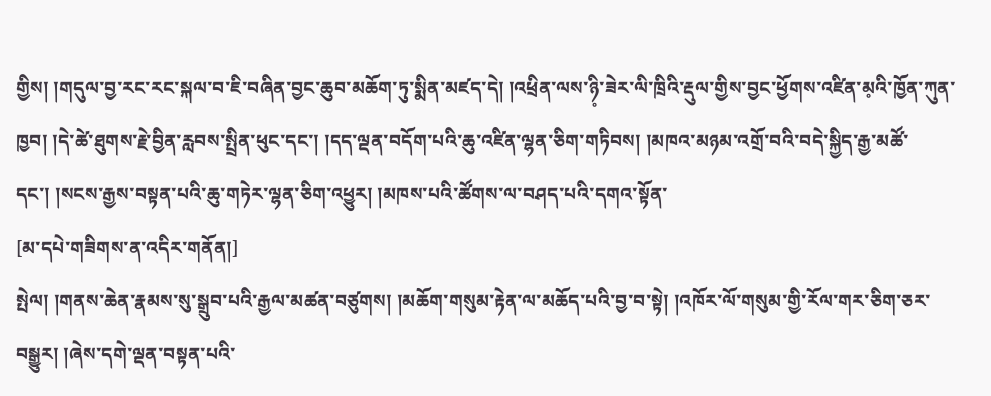གྱིས། །གདུལ་བྱ་རང་རང་སྐལ་བ་ཇི་བཞིན་བྱང་ཆུབ་མཆོག་ཏུ་སྨིན་མཛད་དེ། །འཕྲིན་ལས་ཉི༷་ཟེར་ལི་ཁྲིའི་རྡུལ་གྱིས་བྱང་ཕྱོགས་འཛིན་མ༷འི་ཁྱོན་ཀུན་ཁྱབ། །དེ་ཚེ་ཐུགས་རྗེ་བྱིན་རླབས་སྤྲིན་ཕུང་དང་། །དད་ལྡན་བདོག་པའི་ཆུ་འཛིན་ལྷན་ཅིག་གཏིབས། །མཁའ་མཉམ་འགྲོ་བའི་བདེ་སྐྱིད་རྒྱ་མཚོ་དང་། །སངས་རྒྱས་བསྟན་པའི་ཆུ་གཏེར་ལྷན་ཅིག་འཕྱུར། །མཁས་པའི་ཚོགས་ལ་བཤད་པའི་དགའ་སྟོན་
[མ་དཔེ་གཟིགས་ན་འདིར་གནོན།]
སྤེལ། །གནས་ཆེན་རྣམས་སུ་སྒྲུབ་པའི་རྒྱལ་མཚན་བཙུགས། །མཆོག་གསུམ་རྟེན་ལ་མཆོད་པའི་བྱ་བ་སྟེ། །འཁོར་ལོ་གསུམ་གྱི་རོལ་གར་ཅིག་ཅར་བསྒྱུར། །ཞེས་དགེ་ལྡན་བསྟན་པའི་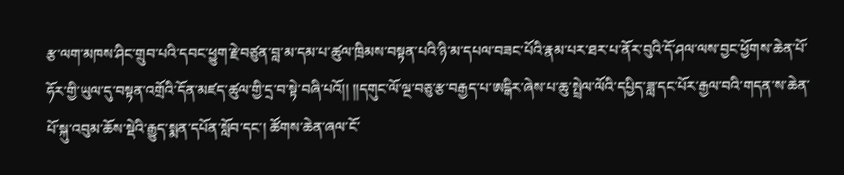རྩ་ལག་མཁས་ཤིང་གྲུབ་པའི་དབང་ཕྱུག་རྗེ་བཙུན་བླ་མ་དམ་པ་ཚུལ་ཁྲིམས་བསྟན་པའི་ཉི་མ་དཔལ་བཟང་པོའི་རྣམ་པར་ཐར་པ་ནོར་བུའི་དོ་ཤལ་ལས་བྱང་ཕྱོགས་ཆེན་པོ་ཧོར་གྱི་ཡུལ་དུ་བསྟན་འགྲོའི་དོན་མཛད་ཚུལ་གྱི་དྲ་བ་སྟེ་བཞི་པའོ།། །།དགུང་ལོ་ལྔ་བཅུ་རྩ་བརྒྱད་པ་ཨངྒིར་ཞེས་པ་ཆུ་སྤྲེལ་ལོའི་དཔྱིད་ཟླ་དང་པོར་རྒྱལ་བའི་གདན་ས་ཆེན་པོ་སྐུ་འབུམ་ཆོས་སྡེའི་རྒྱུད་སྨན་དཔོན་སློབ་དང་། ཚོགས་ཆེན་ཞལ་ངོ་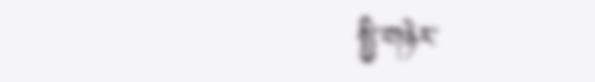སྤྱི་གཉེར་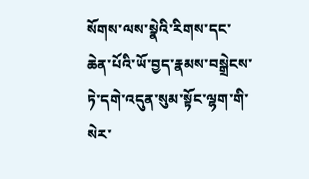སོགས་ལས་སྣེའི་རིགས་དང་ཆེན་པོའི་ཡོ་བྱད་རྣམས་བསྒྲེངས་ཏེ་དགེ་འདུན་སུམ་སྟོང་ལྷག་གི་སེར་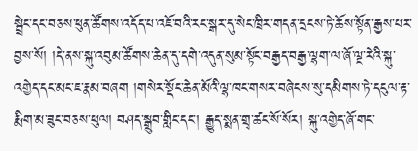སྦྲེང་དང་བཅས་ཕུན་ཚོགས་འདོད་པ་འཇོ་བའི་རང་སྒར་དུ་སེང་ཁྲིར་གདན་དྲངས་ཏེ་ཆོས་སྟོན་རྒྱས་པར་བྱས་སོ། །དེ་ནས་སྐུ་འབུམ་ཚོགས་ཆེན་དུ་དགེ་འདུན་སུམ་སྟོང་བརྒྱད་བརྒྱ་ལྷག་ལ་ཞོ་ལྔ་རེའི་སྐུ་འགྱེད་དང་མང་ཇ་རྣམ་བཞག །གསེར་སྡོང་ཆེན་མོའི་ལྷ་ཁང་གསར་བཞེངས་སུ་དམིགས་ཏེ་དངུལ་རྟ་རྨིག་མ་ཟུང་བཅས་ཕུལ། བཤད་སྒྲུབ་གླིང་དང་། རྒྱུད་སྨན་གྲྭ་ཚང་སོ་སོར། སྐུ་འགྱེད་ཞོ་གང་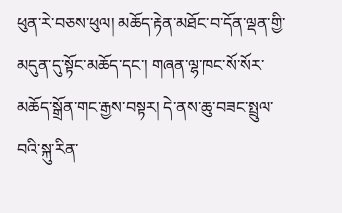ཕུན་རེ་བཅས་ཕུལ། མཆོད་རྟེན་མཐོང་བ་དོན་ལྡན་གྱི་མདུན་དུ་སྟོང་མཆོད་དང་། གཞན་ལྷ་ཁང་སོ་སོར་མཆོད་སྒྲོན་གང་རྒྱས་བསྟར། དེ་ནས་ཆུ་བཟང་སྤྲུལ་བའི་སྐུ་རིན་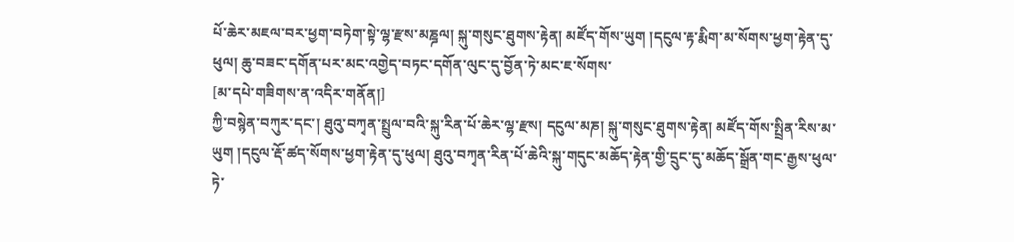པོ་ཆེར་མཇལ་བར་ཕྱག་བཏེག་སྟེ་ལྷ་རྫས་མཎྜལ། སྐུ་གསུང་ཐུགས་རྟེན། མཛོད་གོས་ཡུག །དངུལ་རྟ་རྨིག་མ་སོགས་ཕྱག་རྟེན་དུ་ཕུལ། ཆུ་བཟང་དགོན་པར་མང་འགྱེད་བཏང་དགོན་ལུང་དུ་བྱོན་ཏེ་མང་ཇ་སོགས་
[མ་དཔེ་གཟིགས་ན་འདིར་གནོན།]
ཀྱི་བསྙེན་བཀུར་དང་། ཐུའུ་བཀྭན་སྤྲུལ་བའི་སྐུ་རིན་པོ་ཆེར་ལྷ་རྫས། དངུལ་མཎ། སྐུ་གསུང་ཐུགས་རྟེན། མཛོད་གོས་སྤྲིན་རིས་མ་ཡུག །དངུལ་རྡོ་ཚད་སོགས་ཕྱག་རྟེན་དུ་ཕུལ། ཐུའུ་བཀྭན་རིན་པོ་ཆེའི་སྐུ་གདུང་མཆོད་རྟེན་གྱི་དྲུང་དུ་མཆོད་སྒྲོན་གང་རྒྱས་ཕུལ་ཏེ་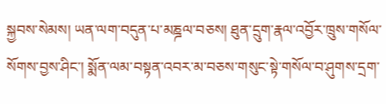སྐྱབས་སེམས། ཡན་ལག་བདུན་པ་མཎྜལ་བཅས། ཐུན་དྲུག་རྣལ་འབྱོར་ཁྲུས་གསོལ་སོགས་བྱས་ཤིང་། སྨོན་ལམ་བསྟན་འབར་མ་བཅས་གསུང་སྟེ་གསོལ་བ་ཤུགས་དྲག་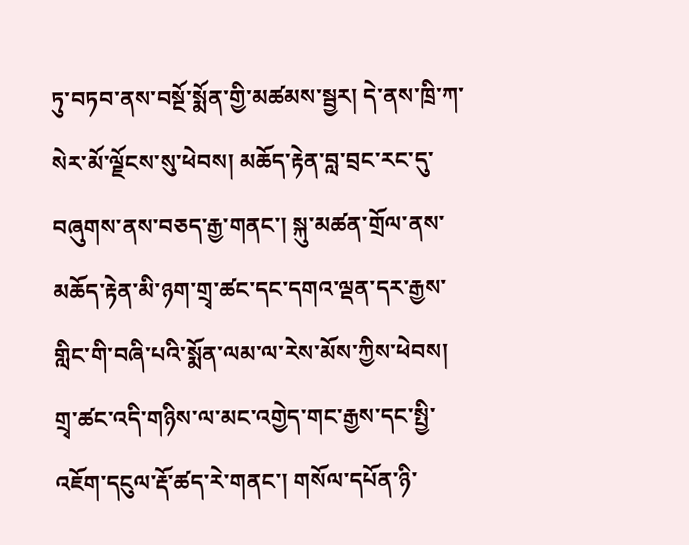ཏུ་བཏབ་ནས་བསྔོ་སྨོན་གྱི་མཚམས་སྦྱར། དེ་ནས་ཁྲི་ཀ་སེར་མོ་ལྗོངས་སུ་ཕེབས། མཆོད་རྟེན་བླ་བྲང་རང་དུ་བཞུགས་ནས་བཅད་རྒྱ་གནང་། སྐུ་མཚན་གྲོལ་ནས་མཆོད་རྟེན་མི་ཉག་གྲྭ་ཚང་དང་དགའ་ལྡན་དར་རྒྱས་གླིང་གི་བཞི་པའི་སྨོན་ལམ་ལ་རེས་མོས་ཀྱིས་ཕེབས། གྲྭ་ཚང་འདི་གཉིས་ལ་མང་འགྱེད་གང་རྒྱས་དང་སྤྱི་འཇོག་དངུལ་རྡོ་ཚད་རེ་གནང་། གསོལ་དཔོན་ཉི་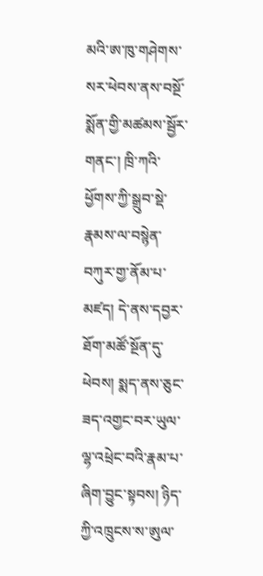མའི་ཨ་ཁུ་གཤེགས་སར་ཕེབས་ནས་བསྔོ་སྨོན་གྱི་མཚམས་སྦྱོར་གནང་། ཁྲི་ཀའི་ཕྱོགས་ཀྱི་སྒྲུབ་སྡེ་རྣམས་ལ་བསྙེན་བཀུར་གྱ་ནོམ་པ་མཛད། དེ་ནས་དབྱར་ཐོག་མཚོ་སྔོན་དུ་ཕེབས། སྨད་ནས་ཅུང་ཟད་འགྱང་བར་ཡུལ་ལྷ་འཕྲེང་བའི་རྣམ་པ་ཞིག་བྱུང་སྟབས། ཉིད་ཀྱི་འཁྲུངས་ས་ཨུལ་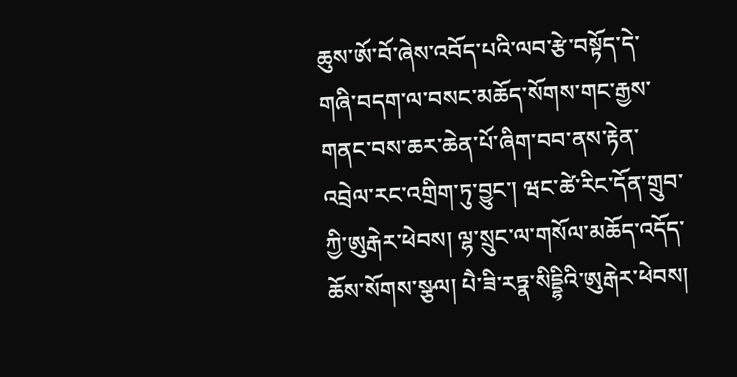ཆུས་ཨོ་བོ་ཞེས་འབོད་པའི་ལབ་རྩེ་བསྟོད་དེ་གཞི་བདག་ལ་བསང་མཆོད་སོགས་གང་རྒྱས་གནང་བས་ཆར་ཆེན་པོ་ཞིག་བབ་ནས་རྟེན་འབྲེལ་རང་འགྲིག་ཏུ་བྱུང་། ཝང་ཚེ་རིང་དོན་གྲུབ་ཀྱི་ཨུརྒེར་ཕེབས། ལྷ་སྲུང་ལ་གསོལ་མཆོད་འདོད་ཆོས་སོགས་སྩལ། པཻ་ཟི་རཏྣ་སིདྡྷིའི་ཨུརྒེར་ཕེབས།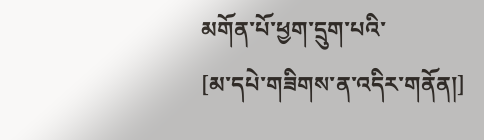མགོན་པོ་ཕྱག་དྲུག་པའི་
[མ་དཔེ་གཟིགས་ན་འདིར་གནོན།]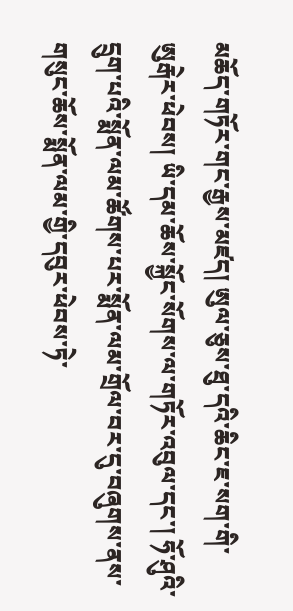མཆོད་གཏོར་གང་རྒྱས་མཛད། ཨུལ་ཅུས་ཐུ་དའི་ཆིང་ཇ་སག་གི་ཨུརྒེར་ཕེབས། ཡི་དམ་ཆོས་སྐྱོང་སོགས་ལ་གཏོར་འབུལ་དང་། ཧོ་ཤུའི་དྲུག་པའི་སྨོན་ལམ་ཚོགས་པར་སྨོན་ལམ་གྲོལ་བར་དུ་བཞུགས་ནས་གསུང་ཆོས་སྨོན་ལམ་གྱི་དབུར་ཕེབས་ཏེ་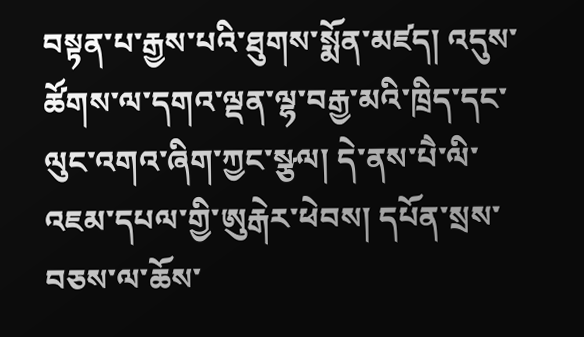བསྟན་པ་རྒྱས་པའི་ཐུགས་སྨོན་མཛད། འདུས་ཚོགས་ལ་དགའ་ལྡན་ལྷ་བརྒྱ་མའི་ཁྲིད་དང་ལུང་འགའ་ཞིག་ཀྱང་སྩལ། དེ་ནས་པཻ་ལི་འཇམ་དཔལ་གྱི་ཨུརྒེར་ཕེབས། དཔོན་སྲས་བཅས་ལ་ཆོས་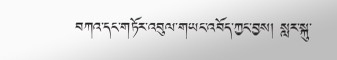བཀའ་དང་གཏོར་འབུལ་གཡང་འབོད་ཀྱང་བྱས། སླར་སྐུ་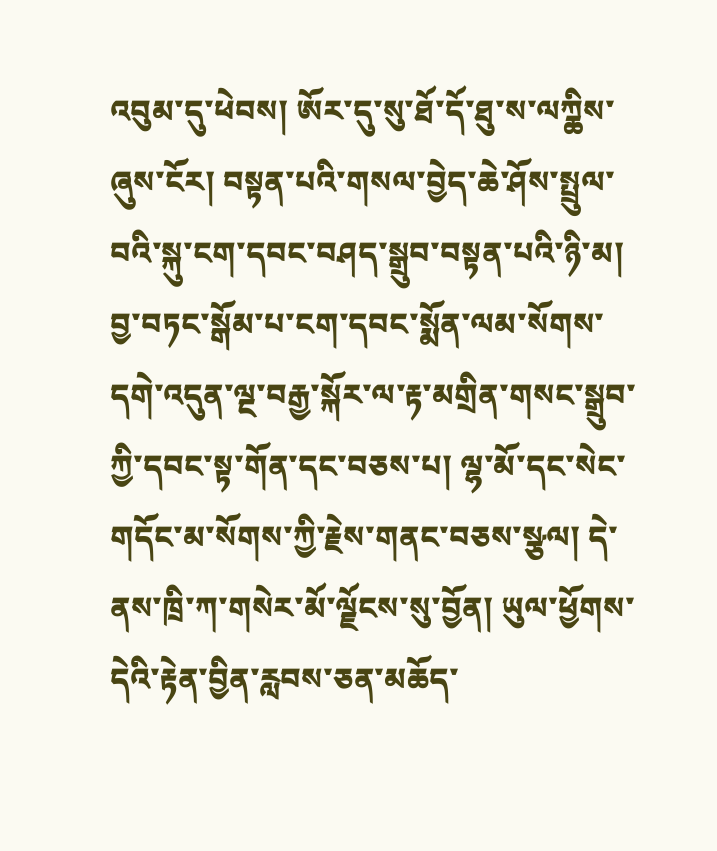འབུམ་དུ་ཕེབས། ཨོར་དུ་སུ་ཐོ་དོ་ཐུ་ས་ལཀྖིས་ཞུས་ངོར། བསྟན་པའི་གསལ་བྱེད་ཆེ་ཤོས་སྤྲུལ་བའི་སྐུ་ངག་དབང་བཤད་སྒྲུབ་བསྟན་པའི་ཉི་མ། བྱ་བཏང་སྒོམ་པ་ངག་དབང་སྨོན་ལམ་སོགས་དགེ་འདུན་ལྔ་བརྒྱ་སྐོར་ལ་རྟ་མགྲིན་གསང་སྒྲུབ་ཀྱི་དབང་སྟ་གོན་དང་བཅས་པ། ལྷ་མོ་དང་སེང་གདོང་མ་སོགས་ཀྱི་རྗེས་གནང་བཅས་སྩལ། དེ་ནས་ཁྲི་ཀ་གསེར་མོ་ལྗོངས་སུ་བྱོན། ཡུལ་ཕྱོགས་དེའི་རྟེན་བྱིན་རླབས་ཅན་མཆོད་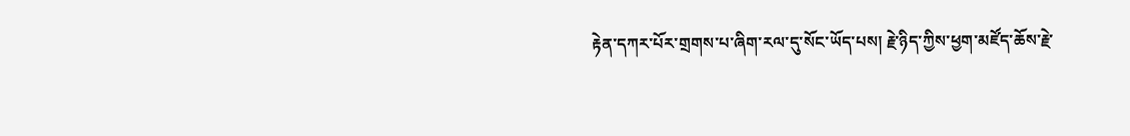རྟེན་དཀར་པོར་གྲགས་པ་ཞིག་རལ་དུ་སོང་ཡོད་པས། རྗེ་ཉིད་ཀྱིས་ཕྱག་མཛོད་ཆོས་རྗེ་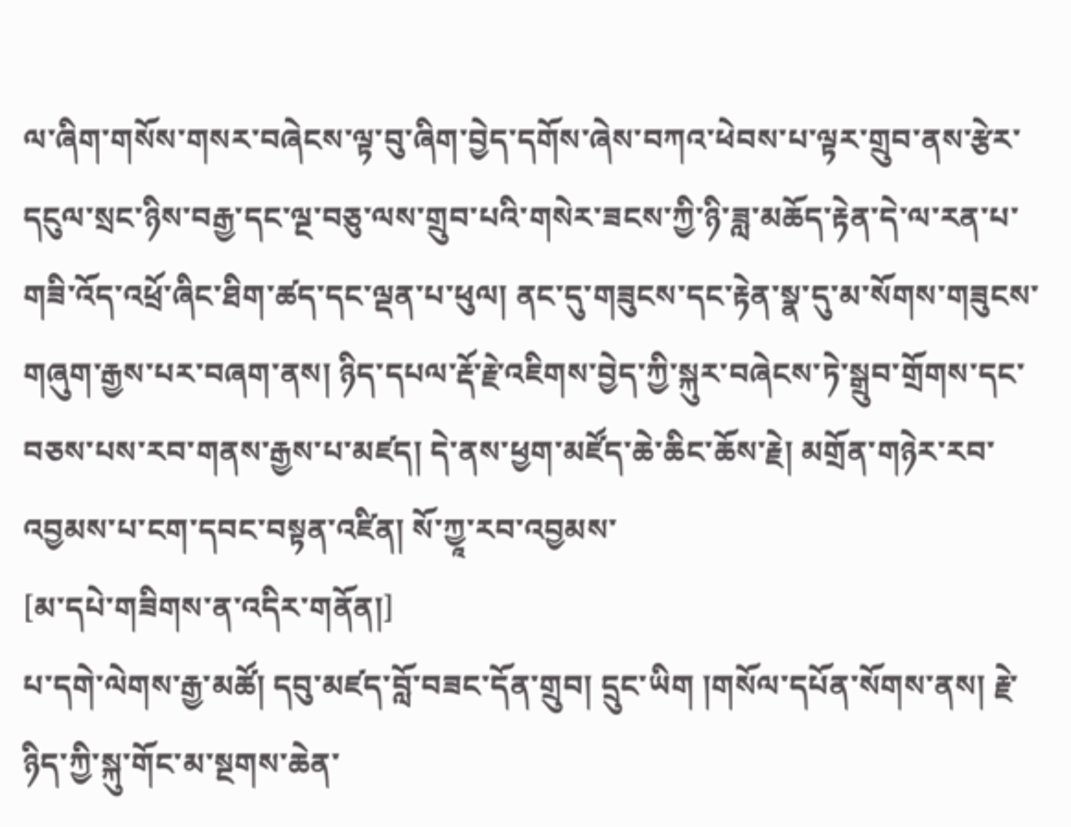ལ་ཞིག་གསོས་གསར་བཞེངས་ལྟ་བུ་ཞིག་བྱེད་དགོས་ཞེས་བཀའ་ཕེབས་པ་ལྟར་གྲུབ་ནས་རྩེར་དངུལ་སྲང་ཉིས་བརྒྱ་དང་ལྔ་བཅུ་ལས་གྲུབ་པའི་གསེར་ཟངས་ཀྱི་ཉི་ཟླ་མཆོད་རྟེན་དེ་ལ་རན་པ་གཟི་འོད་འཕྲོ་ཞིང་ཐིག་ཚད་དང་ལྡན་པ་ཕུལ། ནང་དུ་གཟུངས་དང་རྟེན་སྣ་དུ་མ་སོགས་གཟུངས་གཞུག་རྒྱས་པར་བཞག་ནས། ཉིད་དཔལ་རྡོ་རྗེ་འཇིགས་བྱེད་ཀྱི་སྐུར་བཞེངས་ཏེ་སྒྲུབ་གྲོགས་དང་བཅས་པས་རབ་གནས་རྒྱས་པ་མཛད། དེ་ནས་ཕྱག་མཛོད་ཆེ་ཆིང་ཆོས་རྗེ། མགྲོན་གཉེར་རབ་འབྱམས་པ་ངག་དབང་བསྟན་འཛིན། སོ་ཀྱཱ་རབ་འབྱམས་
[མ་དཔེ་གཟིགས་ན་འདིར་གནོན།]
པ་དགེ་ལེགས་རྒྱ་མཚོ། དབུ་མཛད་བློ་བཟང་དོན་གྲུབ། དྲུང་ཡིག །གསོལ་དཔོན་སོགས་ནས། རྗེ་ཉིད་ཀྱི་སྐུ་གོང་མ་སྔགས་ཆེན་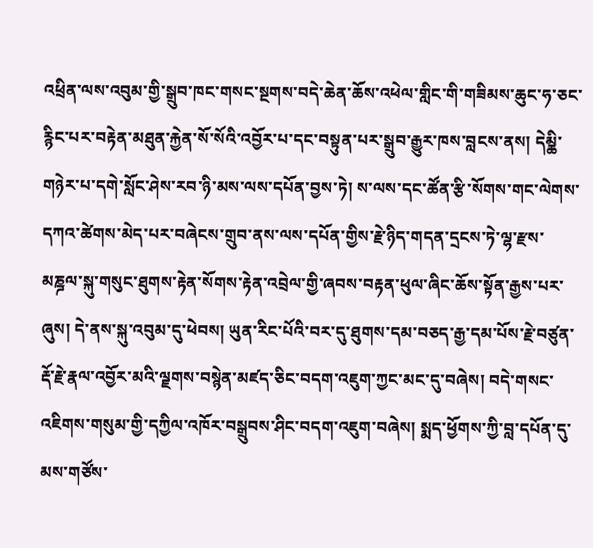འཕྲིན་ལས་འབུམ་གྱི་སྒྲུབ་ཁང་གསང་སྔགས་བདེ་ཆེན་ཆོས་འཕེལ་གླིང་གི་གཟིམས་ཆུང་ཧ་ཅང་རྙིང་པར་བརྟེན་མཐུན་རྐྱེན་སོ་སོའི་འབྱོར་པ་དང་བསྟུན་པར་སྒྲུབ་རྒྱུར་ཁས་བླངས་ནས། དེམྖི་གཉེར་པ་དགེ་སློང་ཤེས་རབ་ཉི་མས་ལས་དཔོན་བྱས་ཏེ། ས་ལས་དང་ཚོན་རྩི་སོགས་གང་ལེགས་དཀའ་ཚེགས་མེད་པར་བཞེངས་གྲུབ་ནས་ལས་དཔོན་གྱིས་རྗེ་ཉིད་གདན་དྲངས་ཏེ་ལྷ་རྫས་མཎྜལ་སྐུ་གསུང་ཐུགས་རྟེན་སོགས་རྟེན་འབྲེལ་གྱི་ཞབས་བརྟན་ཕུལ་ཞིང་ཆོས་སྟོན་རྒྱས་པར་ཞུས། དེ་ནས་སྐུ་འབུམ་དུ་ཕེབས། ཡུན་རིང་པོའི་བར་དུ་ཐུགས་དམ་བཅད་རྒྱ་དམ་པོས་རྗེ་བཙུན་རྡོ་རྗེ་རྣལ་འབྱོར་མའི་ལྗགས་བསྙེན་མཛད་ཅིང་བདག་འཇུག་ཀྱང་མང་དུ་བཞེས། བདེ་གསང་འཇིགས་གསུམ་གྱི་དཀྱིལ་འཁོར་བསྒྲུབས་ཤིང་བདག་འཇུག་བཞེས། སྨད་ཕྱོགས་ཀྱི་བླ་དཔོན་དུ་མས་གཙོས་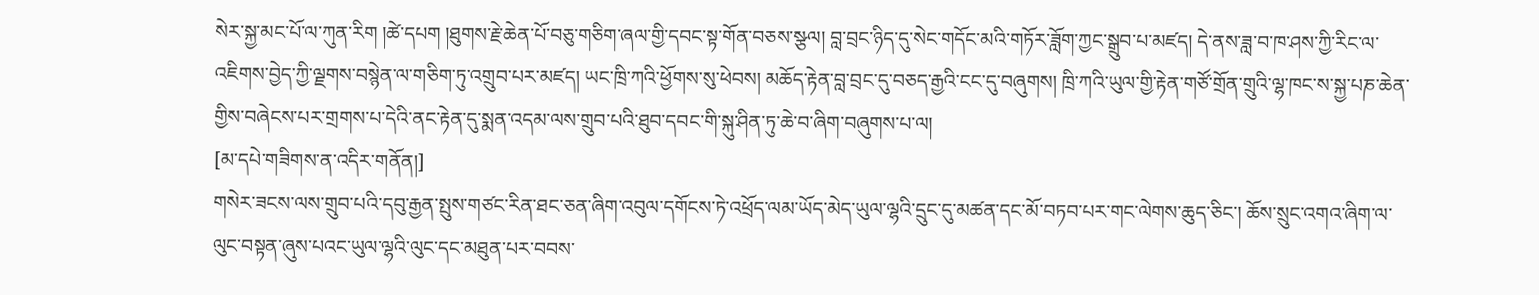སེར་སྐྱ་མང་པོ་ལ་ཀུན་རིག །ཚེ་དཔག །ཐུགས་རྗེ་ཆེན་པོ་བཅུ་གཅིག་ཞལ་གྱི་དབང་སྟ་གོན་བཅས་སྩལ། བླ་བྲང་ཉིད་དུ་སེང་གདོང་མའི་གཏོར་ཟློག་ཀྱང་སྒྲུབ་པ་མཛད། དེ་ནས་ཟླ་བ་ཁ་ཤས་ཀྱི་རིང་ལ་འཇིགས་བྱེད་ཀྱི་ལྗགས་བསྙེན་ལ་གཅིག་ཏུ་འགྲུབ་པར་མཛད། ཡང་ཁྲི་ཀའི་ཕྱོགས་སུ་ཕེབས། མཆོད་རྟེན་བླ་བྲང་དུ་བཅད་རྒྱའི་ངང་དུ་བཞུགས། ཁྲི་ཀའི་ཡུལ་གྱི་རྟེན་གཙོ་གྲོན་གྲུའི་ལྷ་ཁང་ས་སྐྱ་པཎ་ཆེན་གྱིས་བཞེངས་པར་གྲགས་པ་དེའི་ནང་རྟེན་དུ་སྨན་འདམ་ལས་གྲུབ་པའི་ཐུབ་དབང་གི་སྐུ་ཤིན་ཏུ་ཆེ་བ་ཞིག་བཞུགས་པ་ལ།
[མ་དཔེ་གཟིགས་ན་འདིར་གནོན།]
གསེར་ཟངས་ལས་གྲུབ་པའི་དབུ་རྒྱན་སྤུས་གཙང་རིན་ཐང་ཅན་ཞིག་འབུལ་དགོངས་ཏེ་འཕྲོད་ལམ་ཡོད་མེད་ཡུལ་ལྷའི་དྲུང་དུ་མཚན་དང་མོ་བཏབ་པར་གང་ལེགས་ཆུད་ཅིང་། ཆོས་སྲུང་འགའ་ཞིག་ལ་ལུང་བསྟན་ཞུས་པའང་ཡུལ་ལྷའི་ལུང་དང་མཐུན་པར་བབས་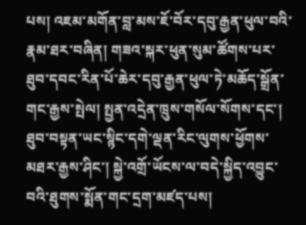པས། འཇམ་མགོན་བླ་མས་ཇོ་བོར་དབུ་རྒྱན་ཕུལ་བའི་རྣམ་ཐར་བཞིན། གཟའ་སྐར་ཕུན་སུམ་ཚོགས་པར་ཐུབ་དབང་རིན་པོ་ཆེར་དབུ་རྒྱན་ཕུལ་ཏེ་མཆོད་སྒྲོན་གང་རྒྱས་སྤེལ། སྤྱན་འདྲེན་ཁྲུས་གསོལ་སོགས་དང་། ཐུབ་བསྟན་ཡང་སྙིང་དགེ་ལྡན་རིང་ལུགས་ཕྱོགས་མཐར་རྒྱས་ཤིང་། སྐྱེ་འགྲོ་ཡོངས་ལ་བདེ་སྐྱིད་འབྱུང་བའི་ཐུགས་སྨོན་གང་དྲག་མཛད་པས།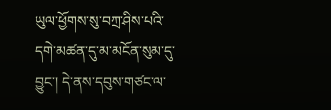ཡུལ་ཕྱོགས་སུ་བཀྲ་ཤིས་པའི་དགེ་མཚན་དུ་མ་མངོན་སུམ་དུ་བྱུང་། དེ་ནས་དབུས་གཙང་ལ་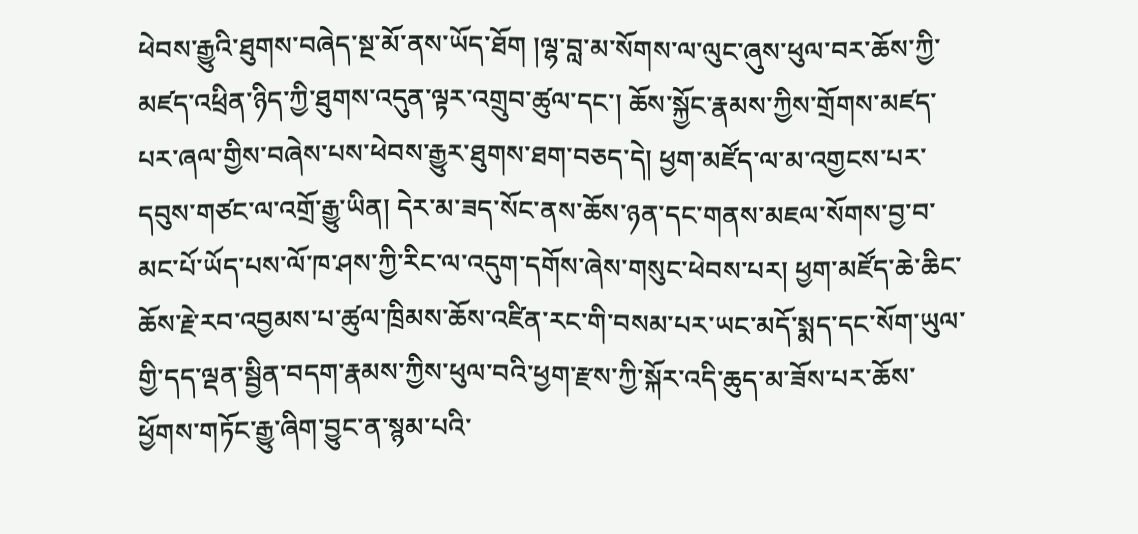ཕེབས་རྒྱུའི་ཐུགས་བཞེད་སྔ་མོ་ནས་ཡོད་ཐོག །ལྷ་བླ་མ་སོགས་ལ་ལུང་ཞུས་ཕུལ་བར་ཆོས་ཀྱི་མཛད་འཕྲིན་ཉིད་ཀྱི་ཐུགས་འདུན་ལྟར་འགྲུབ་ཚུལ་དང་། ཆོས་སྐྱོང་རྣམས་ཀྱིས་གྲོགས་མཛད་པར་ཞལ་གྱིས་བཞེས་པས་ཕེབས་རྒྱུར་ཐུགས་ཐག་བཅད་དེ། ཕྱག་མཛོད་ལ་མ་འགྱངས་པར་དབུས་གཙང་ལ་འགྲོ་རྒྱུ་ཡིན། དེར་མ་ཟད་སོང་ནས་ཆོས་ཉན་དང་གནས་མཇལ་སོགས་བྱ་བ་མང་པོ་ཡོད་པས་ལོ་ཁ་ཤས་ཀྱི་རིང་ལ་འདུག་དགོས་ཞེས་གསུང་ཕེབས་པར། ཕྱག་མཛོད་ཆེ་ཆིང་ཆོས་རྗེ་རབ་འབྱམས་པ་ཚུལ་ཁྲིམས་ཆོས་འཛིན་རང་གི་བསམ་པར་ཡང་མདོ་སྨད་དང་སོག་ཡུལ་གྱི་དད་ལྡན་སྦྱིན་བདག་རྣམས་ཀྱིས་ཕུལ་བའི་ཕྱག་རྫས་ཀྱི་སྐོར་འདི་ཆུད་མ་ཟོས་པར་ཆོས་ཕྱོགས་གཏོང་རྒྱུ་ཞིག་བྱུང་ན་སྙམ་པའི་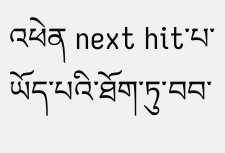འཕེན next hit་པ་ཡོད་པའི་ཐོག་ཏུ་བབ་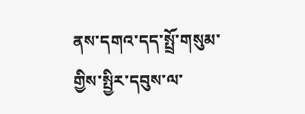ནས་དགའ་དད་སྤྲོ་གསུམ་གྱིས་སྤྱིར་དབུས་ལ་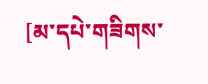[མ་དཔེ་གཟིགས་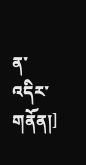ན་འདིར་གནོན།]